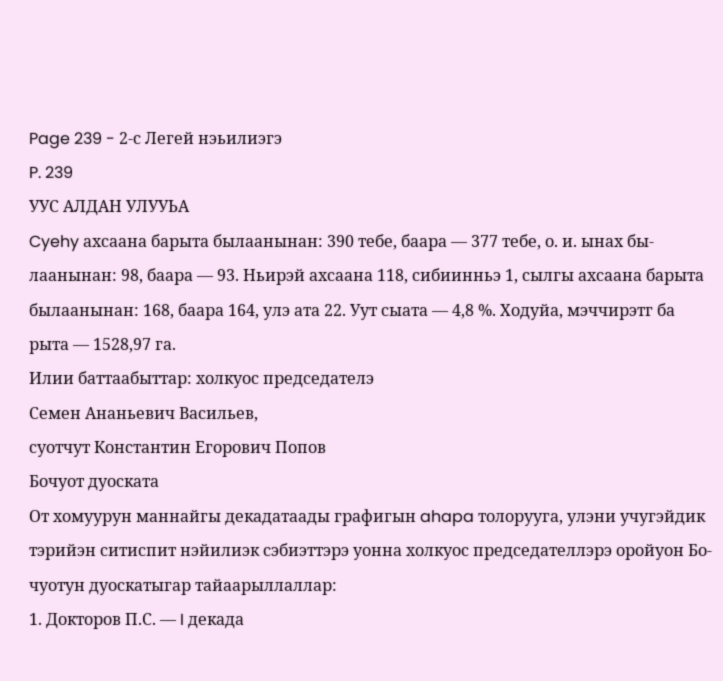Page 239 - 2-с Легей нэьилиэгэ
P. 239
УУС АЛДАН УЛУУЬА
Cyehy ахсаана барыта былаанынан: 390 тебе, баара — 377 тебе, о. и. ынах бы-
лаанынан: 98, баара — 93. Ньирэй ахсаана 118, сибиинньэ 1, сылгы ахсаана барыта
былаанынан: 168, баара 164, улэ ата 22. Уут сыата — 4,8 %. Ходуйа, мэччирэтг ба
рыта — 1528,97 га.
Илии баттаабыттар: холкуос председателэ
Семен Ананьевич Васильев,
суотчут Константин Егорович Попов
Бочуот дуоската
От хомуурун маннайгы декадатаады графигын ahapa толорууга, улэни учугэйдик
тэрийэн ситиспит нэйилиэк сэбиэттэрэ уонна холкуос председателлэрэ оройуон Бо-
чуотун дуоскатыгар тайаарыллаллар:
1. Докторов П.С. — I декада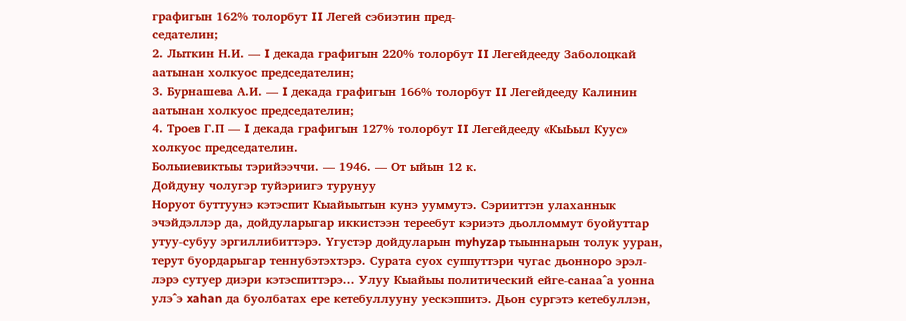графигын 162% толорбут II Легей сэбиэтин пред-
седателин;
2. Лыткин Н.И. — I декада графигын 220% толорбут II Легейдееду Заболоцкай
аатынан холкуос председателин;
3. Бурнашева А.И. — I декада графигын 166% толорбут II Легейдееду Калинин
аатынан холкуос председателин;
4. Троев Г.П — I декада графигын 127% толорбут II Легейдееду «КыЬыл Куус»
холкуос председателин.
Болыиевиктыы тэрийээччи. — 1946. — От ыйын 12 к.
Дойдуну чолугэр туйэриигэ турунуу
Норуот буттуунэ кэтэспит Кыайыытын кунэ ууммутэ. Сэрииттэн улаханнык
эчэйдэллэр да, дойдуларыгар иккистээн тереебут кэриэтэ дьолломмут буойуттар
утуу-субуу эргиллибиттэрэ. Yгустэр дойдуларын myhyzap тыыннарын толук ууран,
терут буордарыгар теннубэтэхтэрэ. Сурата суох суппуттэри чугас дьонноро эрэл-
лэрэ сутуер диэри кэтэспиттэрэ... Улуу Кыайыы политический ейге-санаа^а уонна
улэ^э xahan да буолбатах ере кетебуллууну уескэппитэ. Дьон сургэтэ кетебуллэн,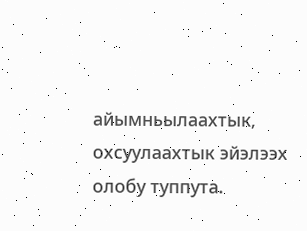айымньылаахтык, охсуулаахтык эйэлээх олобу туппута.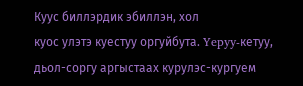Куус биллэрдик эбиллэн, хол
куос улэтэ куестуу оргуйбута. Yepyy-кетуу, дьол-соргу аргыстаах курулэс-кургуем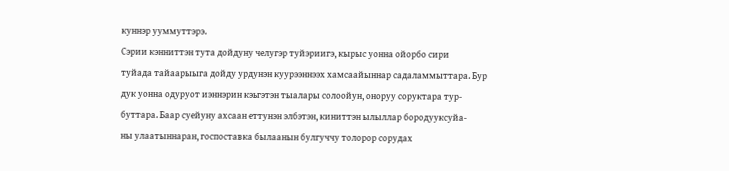куннэр ууммуттэрэ.
Сэрии кэнниттэн тута дойдуну челугэр туйэриигэ, кырыс уонна ойорбо сири
туйада тайаарыыга дойду урдунэн куурээннээх хамсаайыннар садаламмыттара. Бур
дук уонна одуруот иэннэрин кэьгэтэн тыалары солоойун, оноруу соруктара тур-
буттара. Баар суейуну ахсаан еттунэн элбэтэн, киниттэн ылыллар бородууксуйа-
ны улаатыннаран, госпоставка былаанын булгуччу толорор сорудах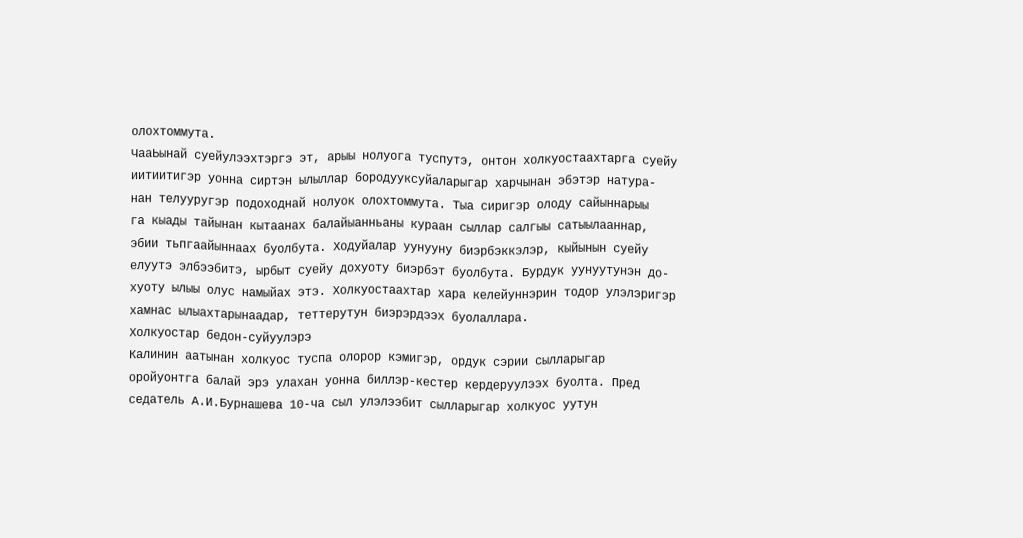олохтоммута.
ЧааЬынай суейулээхтэргэ эт, арыы нолуога туспутэ, онтон холкуостаахтарга суейу
иитиитигэр уонна сиртэн ылыллар бородууксуйаларыгар харчынан эбэтэр натура-
нан телууругэр подоходнай нолуок олохтоммута. Тыа сиригэр олоду сайыннарыы
га кыады тайынан кытаанах балайыанньаны кураан сыллар салгыы сатыылааннар,
эбии тьпгаайыннаах буолбута. Ходуйалар уунууну биэрбэккэлэр, кыйынын суейу
елуутэ элбээбитэ, ырбыт суейу дохуоту биэрбэт буолбута. Бурдук уунуутунэн до-
хуоту ылыы олус намыйах этэ. Холкуостаахтар хара келейуннэрин тодор улэлэригэр
хамнас ылыахтарынаадар, теттерутун биэрэрдээх буолаллара.
Холкуостар бедон-суйуулэрэ
Калинин аатынан холкуос туспа олорор кэмигэр, ордук сэрии сылларыгар
оройуонтга балай эрэ улахан уонна биллэр-кестер кердеруулээх буолта. Пред
седатель А.И.Бурнашева 10-ча сыл улэлээбит сылларыгар холкуос уутун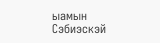ыамын
Сэбиэскэй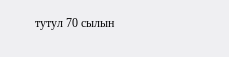тутул 70 сылын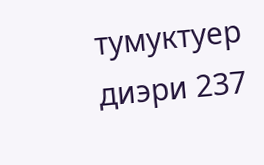тумуктуер диэри 237